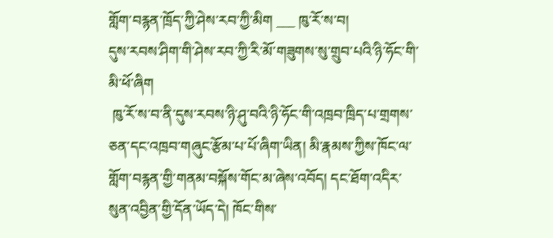གློག་བརྙན་ཁྲོད་ཀྱི་ཤེས་རབ་ཀྱི་མིག ___ ཁུ་རོ་ས་བ།
དུས་རབས་ཤིག་གི་ཤེས་རབ་ཀྱི་རི་མོ་གཟུགས་སུ་གྲུབ་པའི་ཉི་ཧོང་གི་མི་ཕོ་ཞིག
 ཁུ་རོ་ས་བ་ནི་དུས་རབས་ཉི་ཤུ་བའི་ཉི་ཧོང་གི་འཁྲབ་ཁྲིད་པ་གྲགས་ཅན་དང་འཁྲབ་གཞུང་རྩོམ་པ་པོ་ཞིག་ཡིན། མི་རྣམས་ཀྱིས་ཁོང་ལ་གློག་བརྙན་གྱི་གནམ་བསྐོས་གོང་མ་ཞེས་འབོད། དང་ཐོག་འདིར་སུན་འབྱིན་གྱི་དོན་ཡོད་དེ། ཁོང་གིས་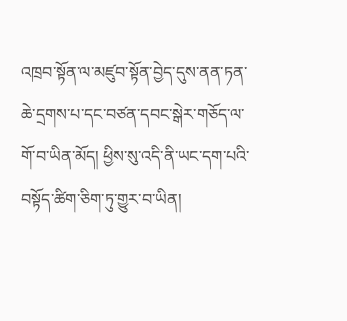འཁྲབ་སྟོན་ལ་མཛུབ་སྟོན་བྱེད་དུས་ནན་ཏན་ཆེ་དྲགས་པ་དང་བཙན་དབང་སྒེར་གཅོད་ལ་གོ་བ་ཡིན་མོད། ཕྱིས་སུ་འདི་ནི་ཡང་དག་པའི་བསྟོད་ཚིག་ཅིག་ཏུ་གྱུར་བ་ཡིན།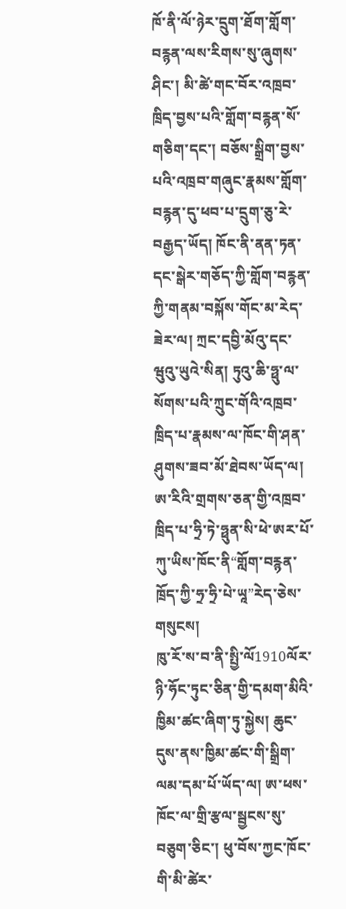ཁོ་ནི་ལོ་ཉེར་དྲུག་ཐོག་གློག་བརྙན་ལས་རིགས་སུ་ཞུགས་ཤིང་། མི་ཚེ་གང་བོར་འཁྲབ་ཁྲིད་བྱས་པའི་གློག་བརྙན་སོ་གཅིག་དང་། བཅོས་སྒྲིག་བྱས་པའི་འཁྲབ་གཞུང་རྣམས་གློག་བརྙན་དུ་ཕབ་པ་དྲུག་ཅུ་རེ་བརྒྱད་ཡོད། ཁོང་ནི་ནན་ཏན་དང་སྒེར་གཅོད་ཀྱི་གློག་བརྙན་ཀྱི་གནམ་བསྐོས་གོང་མ་རེད་ཟེར་ལ། ཀྲང་དབྱི་མོའུ་དང་ཝུའུ་ཡུའེ་སིན། ཏུའུ་ཆི་ཧྥུ་ལ་སོགས་པའི་ཀྲུང་གོའི་འཁྲབ་ཁྲིད་པ་རྣམས་ལ་ཁོང་གི་ཤན་ཤུགས་ཟབ་མོ་ཐེབས་ཡོད་ལ། ཨ་རིའི་གྲགས་ཅན་གྱི་འཁྲབ་ཁྲིད་པ་ཧྲི་ཏེ་ཧྥུན་སི་ཕེ་ཨར་པོ་ཀུ་ཡིས་ཁོང་ནི“གློག་བརྙན་ཁྲོད་ཀྱི་ཧྲ་ཧྲི་པེ་ཡཱ”རེད་ཅེས་གསུངས།
ཁུ་རོ་ས་བ་ནི་སྤྱི་ལོ1910ལོར་ཉི་ཧོང་ཏུང་ཅིན་གྱི་དམག་མིའི་ཁྱིམ་ཚང་ཞིག་ཏུ་སྐྱེས། ཆུང་དུས་ནས་ཁྱིམ་ཚང་གི་སྒྲིག་ལམ་དམ་པོ་ཡོད་ལ། ཨ་ཕས་ཁོང་ལ་གྲི་རྩལ་སྦྱངས་སུ་བཅུག་ཅིང་། ཕུ་བོས་ཀྱང་ཁོང་གི་མི་ཚེར་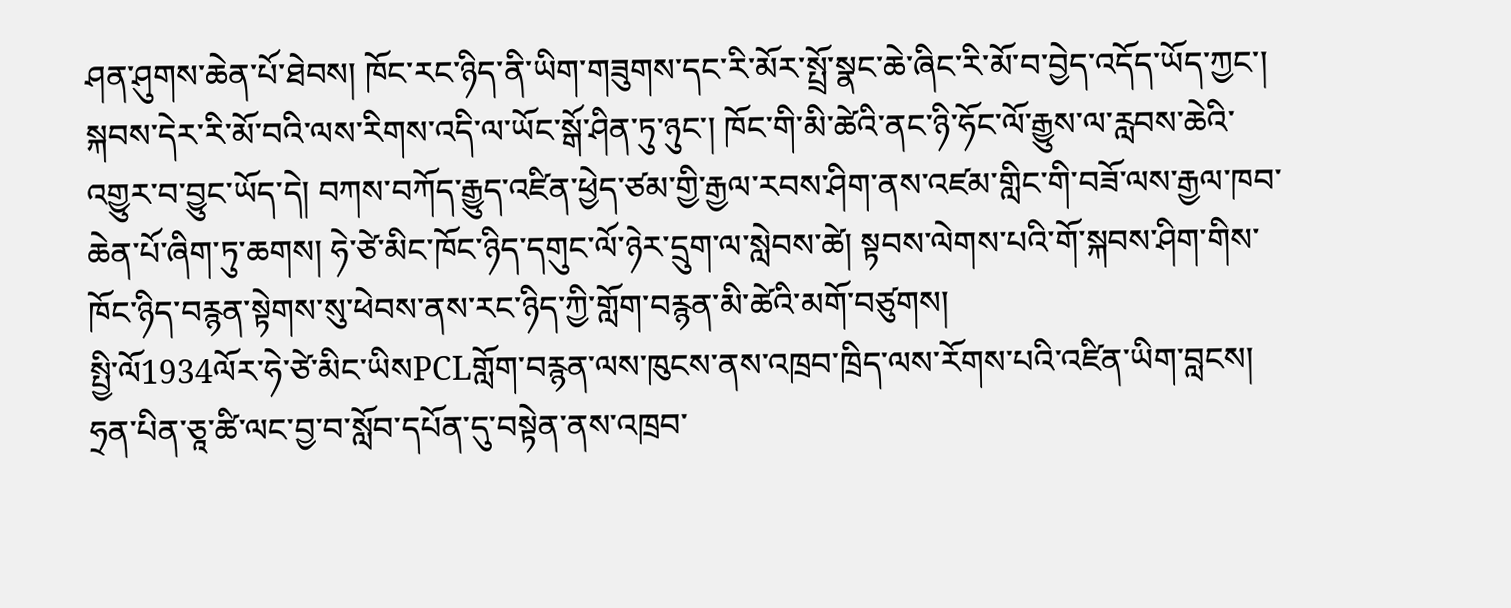ཤན་ཤུགས་ཆེན་པོ་ཐེབས། ཁོང་རང་ཉིད་ནི་ཡིག་གཟུགས་དང་རི་མོར་སྤྲོ་སྣང་ཆེ་ཞིང་རི་མོ་བ་བྱེད་འདོད་ཡོད་ཀྱང་། སྐབས་དེར་རི་མོ་བའི་ལས་རིགས་འདི་ལ་ཡོང་སྒོ་ཤིན་ཏུ་ཉུང་། ཁོང་གི་མི་ཚེའི་ནང་ཉི་ཧོང་ལོ་རྒྱུས་ལ་རླབས་ཆེའི་འགྱུར་བ་བྱུང་ཡོད་དེ། བཀས་བཀོད་རྒྱུད་འཛིན་ཕྱེད་ཙམ་གྱི་རྒྱལ་རབས་ཤིག་ནས་འཛམ་གླིང་གི་བཟོ་ལས་རྒྱལ་ཁབ་ཆེན་པོ་ཞིག་ཏུ་ཆགས། ཧེ་ཙེ་མིང་ཁོང་ཉིད་དགུང་ལོ་ཉེར་དྲུག་ལ་སླེབས་ཚེ། སྟབས་ལེགས་པའི་གོ་སྐབས་ཤིག་གིས་ཁོང་ཉིད་བརྙན་སྟེགས་སུ་ཕེབས་ནས་རང་ཉིད་ཀྱི་གློག་བརྙན་མི་ཚེའི་མགོ་བཙུགས།
སྤྱི་ལོ1934ལོར་ཧེ་ཙེ་མིང་ཡིསPCLགློག་བརྙན་ལས་ཁུངས་ནས་འཁྲབ་ཁྲིད་ལས་རོགས་པའི་འཛིན་ཡིག་བླངས། ཧྲན་པིན་ཅཱ་ཚི་ལང་བྱ་བ་སློབ་དཔོན་དུ་བསྟེན་ནས་འཁྲབ་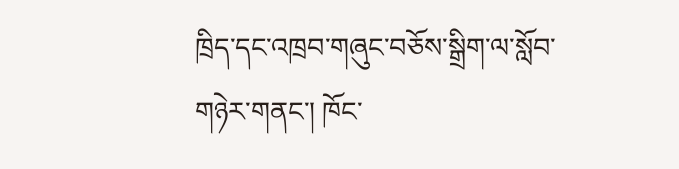ཁྲིད་དང་འཁྲབ་གཞུང་བཅོས་སྒྲིག་ལ་སློབ་གཉེར་གནང་། ཁོང་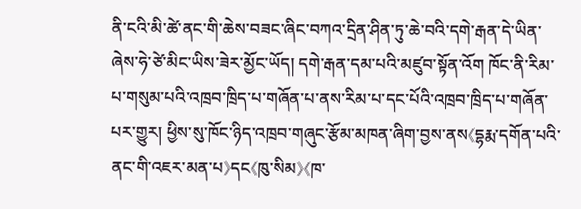ནི་ངའི་མི་ཚེ་ནང་གི་ཆེས་བཟང་ཞིང་བཀའ་དྲིན་ཤིན་ཏུ་ཆེ་བའི་དགེ་རྒན་དེ་ཡིན་ཞེས་ཧེ་ཙེ་མིང་ཡིས་ཟེར་མྱོང་ཡོད། དགེ་རྒན་དམ་པའི་མཛུབ་སྟོན་འོག ཁོང་ནི་རིམ་པ་གསུམ་པའི་འཁྲབ་ཁྲིད་པ་གཞོན་པ་ནས་རིམ་པ་དང་པོའི་འཁྲབ་ཁྲིད་པ་གཞོན་པར་གྱུར། ཕྱིས་སུ་ཁོང་ཉིད་འཁྲབ་གཞུང་རྩོམ་མཁན་ཞིག་བྱས་ནས《དྷརྨ་དགོན་པའི་ནང་གི་འཇར་མན་པ》དང《ཁུ་སིམ》《ཁ་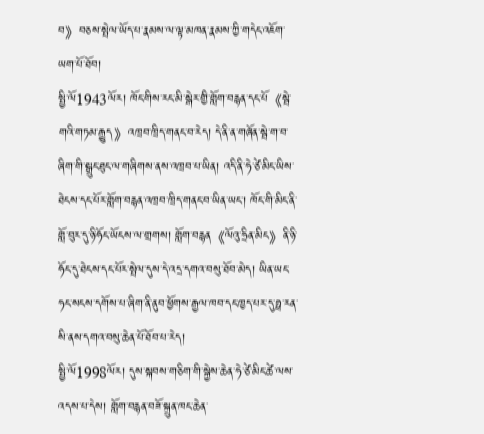བ》བཅས་སྤེལ་ཡོད་པ་རྣམས་ལ་ལྟ་མཁན་རྣམས་ཀྱི་གདེང་འཇོག་ཡག་པོ་ཐོབ།
སྤྱི་ལོ1943ལོར། ཁོང་གིས་རང་མི་སྒེར་གྱི་གློག་བརྙན་དང་པོ《སྦེ་གའི་གཏམ་རྒྱུད》འཁྲབ་ཁྲིད་གནང་བ་རེད། དེ་ནི་ན་གཞོན་སྦེ་ག་བ་ཞིག་གི་སྒྲུང་ཐུང་ལ་གཞིགས་ནས་འཁྲབ་པ་ཡིན། འདི་ནི་ཧེ་ཙེ་མིང་ཡིས་ཐེངས་དང་པོར་གློག་བརྙན་འཁྲབ་ཁྲིད་གནང་བ་ཡིན་ཡང་། ཁོང་གི་མིང་ནི་གློ་བུར་དུ་ཉི་ཧོང་ཡོངས་ལ་གྲགས། གློག་བརྙན《ལོའུ་ཧྲིན་མིང》ནི་ཉི་ཧོང་དུ་ཐེངས་དང་པོར་སྤེལ་དུས་དེ་འདྲ་དགའ་བསུ་ཐོབ་མེད། ཡིན་ཡང་ཧང་སངས་དགོས་པ་ཞིག་ནི་ནུབ་ཕྱོགས་རྒྱལ་ཁབ་དང་ཁྱད་པར་དུ་ཧྥ་རན་སི་ནས་དགའ་བསུ་ཆེན་པོ་ཐོབ་པ་རེད།
སྤྱི་ལོ1998ལོར། དུས་སྐབས་གཅིག་གི་སྐྱེས་ཆེན་ཧེ་ཙེ་མིང་ཚེ་ལས་འདས་པ་དེས། གློག་བརྙན་བཟོ་སྐྲུན་ཁང་ཆེན་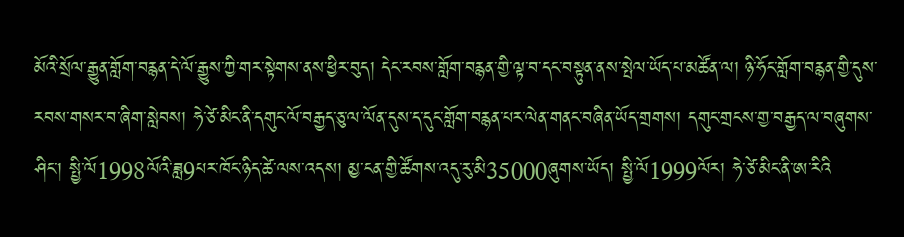མོའི་སྲོལ་རྒྱུན་གློག་བརྙན་དེ་ལོ་རྒྱུས་ཀྱི་གར་སྟེགས་ནས་ཕྱིར་བུད། དེང་རབས་གློག་བརྙན་གྱི་ལྟ་བ་དང་བསྟུན་ནས་སྤེལ་ཡོད་པ་མཚོན་ལ། ཉི་ཧོང་གློག་བརྙན་གྱི་དུས་རབས་གསར་བ་ཞིག་སླེབས། ཧེ་ཙེ་མིང་ནི་དགུང་ལོ་བརྒྱད་ཅུ་ལ་ལོན་དུས་ད་དུང་གློག་བརྙན་པར་ལེན་གནང་བཞིན་ཡོད་གྲགས། དགུང་གྲངས་གྱ་བརྒྱད་ལ་བཞུགས་ཤིང་། སྤྱི་ལོ1998ལོའི་ཟླ9པར་ཁོང་ཉིད་ཚེ་ལས་འདས། མྱ་ངན་གྱི་ཚོགས་འདུ་རུ་མི35000ཞུགས་ཡོད། སྤྱི་ལོ1999ལོར། ཧེ་ཙེ་མིང་ནི་ཨ་རིའི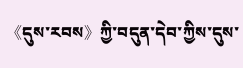《དུས་རབས》ཀྱི་བདུན་དེབ་ཀྱིས་དུས་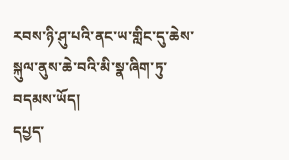རབས་ཉི་ཤུ་པའི་ནང་ཡ་གླིང་དུ་ཆེས་སྐུལ་ནུས་ཆེ་བའི་མི་སྣ་ཞིག་ཏུ་བདམས་ཡོད།
དཔྱད་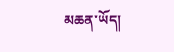མཆན་ཡོད།